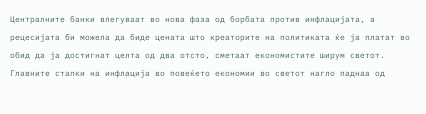Централните банки влегуваат во нова фаза од борбата против инфлацијата, а рецесијата би можела да биде цената што креаторите на политиката ќе ја платат во обид да ја достигнат целта од два отсто, сметаат економистите ширум светот.
Главните стапки на инфлација во повеќето економии во светот нагло паднаа од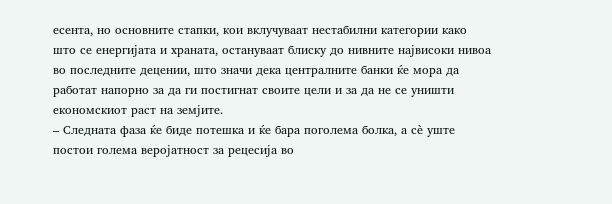есента, но основните стапки, кои вклучуваат нестабилни категории како што се енергијата и храната, остануваат блиску до нивните највисоки нивоа во последните децении, што значи дека централните банки ќе мора да работат напорно за да ги постигнат своите цели и за да не се уништи економскиот раст на земјите.
– Следната фаза ќе биде потешка и ќе бара поголема болка, а сè уште постои голема веројатност за рецесија во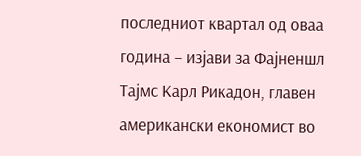последниот квартал од оваа година – изјави за Фајненшл Тајмс Карл Рикадон, главен американски економист во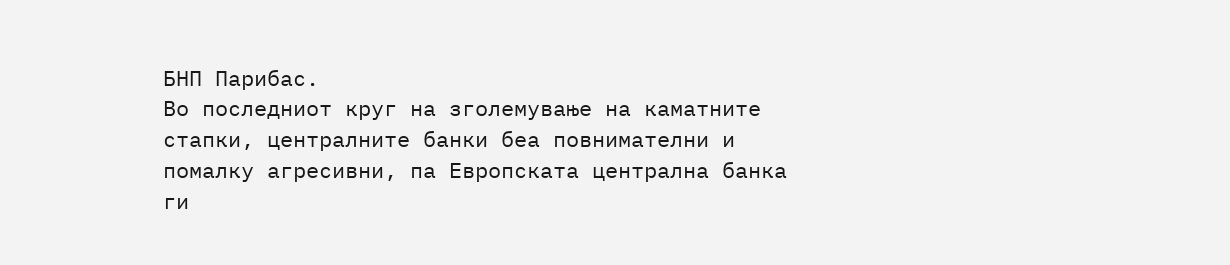БНП Парибас.
Во последниот круг на зголемување на каматните стапки, централните банки беа повнимателни и помалку агресивни, па Европската централна банка ги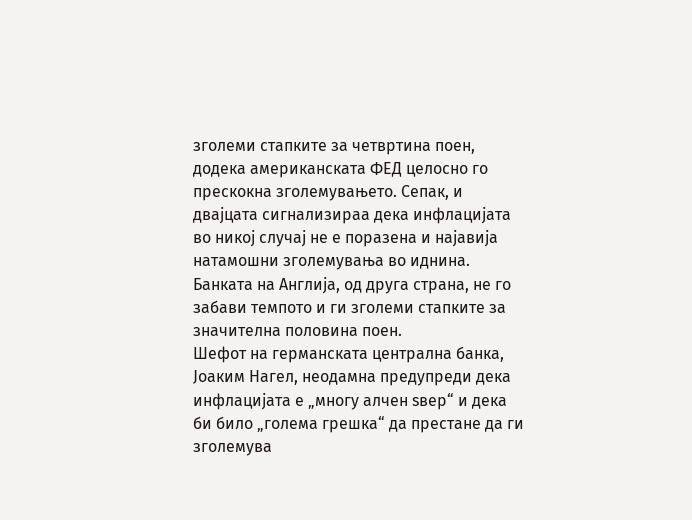зголеми стапките за четвртина поен, додека американската ФЕД целосно го прескокна зголемувањето. Сепак, и двајцата сигнализираа дека инфлацијата во никој случај не е поразена и најавија натамошни зголемувања во иднина. Банката на Англија, од друга страна, не го забави темпото и ги зголеми стапките за значителна половина поен.
Шефот на германската централна банка, Јоаким Нагел, неодамна предупреди дека инфлацијата е „многу алчен ѕвер“ и дека би било „голема грешка“ да престане да ги зголемува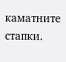каматните стапки.